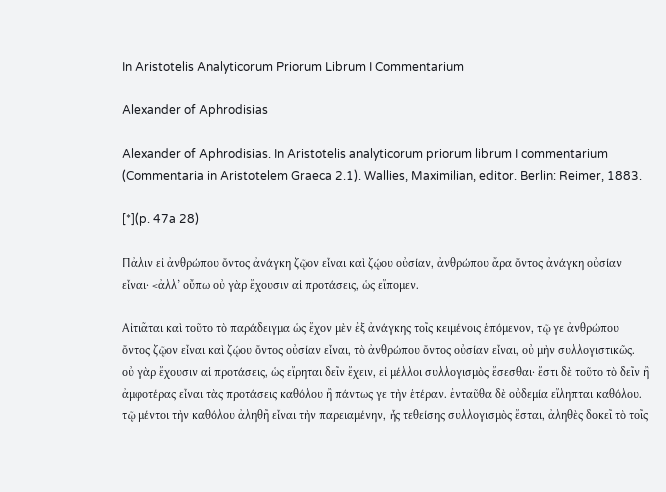In Aristotelis Analyticorum Priorum Librum I Commentarium

Alexander of Aphrodisias

Alexander of Aphrodisias. In Aristotelis analyticorum priorum librum I commentarium (Commentaria in Aristotelem Graeca 2.1). Wallies, Maximilian, editor. Berlin: Reimer, 1883.

[*](p. 47a 28)

Πἀλιν εἰ ἀνθρώπου ὄντος ἀνάγκη ζῷον εἶναι καὶ ζῴου οὐσίαν, ἀνθρώπου ἄρα ὄντος ἀνάγκη οὐσίαν εἶναι· <ἀλλ’ οὔπω οὐ γὰρ ἔχουσιν αἱ προτάσεις, ὡς εἴπομεν.

Αἰτιᾶται καὶ τοῦτο τὸ παράδειγμα ὡς ἔχον μὲν ἐξ ἀνάγκης τοῖς κειμένοις ἑπόμενον, τῷ γε ἀνθρώπου ὄντος ζῷον εἶναι καὶ ζῴου ὄντος οὐσίαν εἶναι, τὸ ἀνθρώπου ὄντος οὐσίαν εἶναι, οὐ μὴν συλλογιστικῶς. οὐ γὰρ ἔχουσιν αἱ προτάσεις, ὡς εἴρηται δεῖν ἔχειν, εἰ μέλλοι συλλογισμὸς ἔσεσθαι· ἔστι δὲ τοῦτο τὸ δεῖν ἢ ἀμφοτέρας εἶναι τὰς προτάσεις καθόλου ἢ πάντως γε τὴν ἑτέραν. ἐνταῦθα δὲ οὐδεμία εἴληπται καθόλου. τῷ μέντοι τὴν καθόλου ἀληθῆ εἶναι τὴν παρειαμένην, ἧς τεθείσης συλλογισμὸς ἔσται, ἀληθὲς δοκεῖ τὸ τοῖς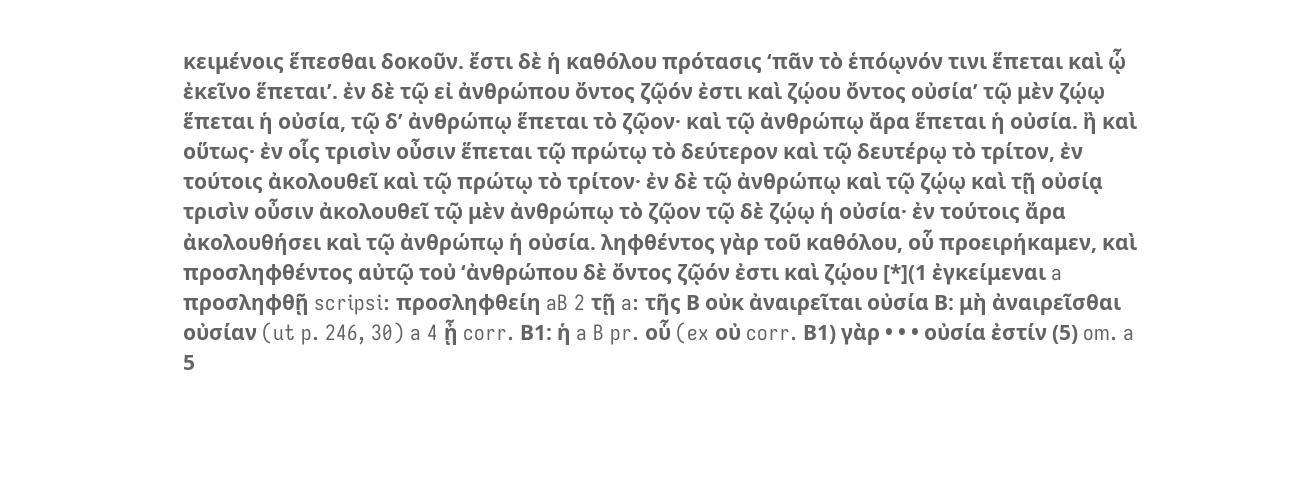κειμένοις ἕπεσθαι δοκοῦν. ἔστι δὲ ἡ καθόλου πρότασις ‘πᾶν τὸ ἑπόῳνόν τινι ἕπεται καὶ ᾧ ἐκεῖνο ἕπεται’. ἐν δὲ τῷ εἰ ἀνθρώπου ὄντος ζῷόν ἐστι καὶ ζῴου ὄντος οὐσία’ τῷ μὲν ζῴῳ ἕπεται ἡ οὐσία, τῷ δ’ ἀνθρώπῳ ἕπεται τὸ ζῷον· καὶ τῷ ἀνθρώπῳ ἄρα ἕπεται ἡ οὐσία. ἢ καὶ οὕτως· ἐν οἷς τρισὶν οὖσιν ἕπεται τῷ πρώτῳ τὸ δεύτερον καὶ τῷ δευτέρῳ τὸ τρίτον, ἐν τούτοις ἀκολουθεῖ καὶ τῷ πρώτῳ τὸ τρίτον· ἐν δὲ τῷ ἀνθρώπῳ καὶ τῷ ζῴῳ καὶ τῇ οὐσίᾳ τρισὶν οὖσιν ἀκολουθεῖ τῷ μὲν ἀνθρώπῳ τὸ ζῷον τῷ δὲ ζῴῳ ἡ οὐσία· ἐν τούτοις ἄρα ἀκολουθήσει καὶ τῷ ἀνθρώπῳ ἡ οὐσία. ληφθέντος γὰρ τοῦ καθόλου, οὗ προειρήκαμεν, καὶ προσληφθέντος αὐτῷ τοὐ ‘ἀνθρώπου δὲ ὄντος ζῷόν ἐστι καὶ ζῴου [*](1 ἐγκείμεναι a προσληφθῇ scripsi: προσληφθείη aB 2 τῇ a: τῆς Β οὐκ ἀναιρεῖται οὐσία Β: μὴ ἀναιρεῖσθαι οὐσίαν (ut p. 246, 30) a 4 ᾖ corr. Β1: ἡ a B pr. οὗ (ex οὐ corr. Β1) γὰρ • • • οὐσία ἐστίν (5) om. a 5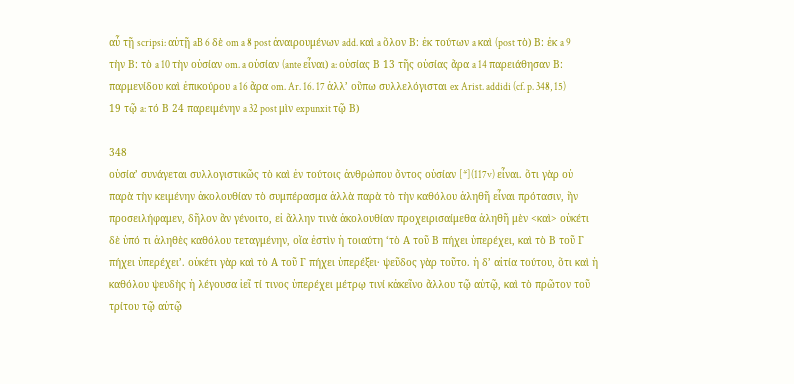αὖ τῇ scripsi: αὐτῇ aB 6 δὲ om a 8 post ἀναιρουμένων add. καὶ a ὅλον Β: ἐκ τούτων a καὶ (post τὸ) Β: ἐκ a 9 τὴν Β: τὸ a 10 τὴν οὐσίαν om. a οὐσίαν (ante εἶναι) a: οὐσίας Β 13 τῆς οὐσίας ἄρα a 14 παρειάθησαν Β: παρμενίδου καὶ ἐπικούρου a 16 ἄρα om. Ar. 16. 17 ἀλλ’ οὔπω συλλελόγισται ex Arist. addidi (cf. p. 348, 15) 19 τῷ a: τό Β 24 παρειμένην a 32 post μὶν expunxit τῷ Β)

348
οὐσία’ συνάγεται συλλογιστικῶς τὸ καὶ ἐν τούτοις ἀνθρώπου ὄντος οὐσίαν [*](117v) εἶναι. ὅτι γὰρ οὐ παρὰ τὴν κειμένην ἀκολουθίαν τὸ συμπέρασμα ἀλλὰ παρὰ τὸ τὴν καθόλου ἀληθῆ εἶναι πρότασιν, ἣν προσειλήφαμεν, δῆλον ἂν γένοιτο, εἰ ἄλλην τινὰ ἀκολουθίαν προχειρισαίμεθα ἀληθῆ μὲν <καὶ> οὐκέτι δὲ ὑπό τι ἀληθὲς καθόλου τεταγμένην, οἵα ἐστὶν ἡ τοιαύτη ‘τὸ Α τοῦ Β πήχει ὑπερέχει, καὶ τὸ Β τοῦ Γ πήχει ὑπερέχει’. οὐκέτι γὰρ καὶ τὸ Α τοῦ Γ πήχει ὑπερέξει· ψεῦδος γὰρ τοῦτο. ἡ δ’ αἰτία τούτου, ὅτι καὶ ἡ καθόλου ψευδὴς ἡ λέγουσα ἱεῖ τί τινος ὑπερέχει μέτρῳ τινί κἀκεῖνο ἄλλου τῷ αὐτῷ, καὶ τὸ πρῶτον τοῦ τρίτου τῷ αὐτῷ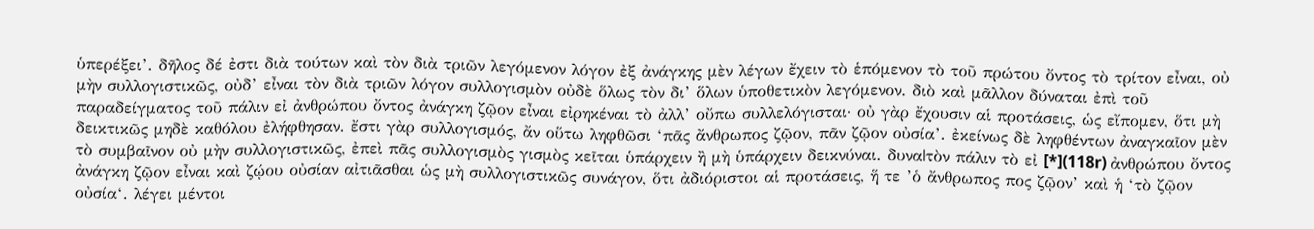ὑπερέξει’. δῆλος δέ ἐστι διὰ τούτων καὶ τὸν διὰ τριῶν λεγόμενον λόγον ἐξ ἀνάγκης μὲν λέγων ἔχειν τὸ ἑπόμενον τὸ τοῦ πρώτου ὄντος τὸ τρίτον εἶναι, οὐ μὴν συλλογιστικῶς, οὐδ’ εἶναι τὸν διὰ τριῶν λόγον συλλογισμὸν οὐδὲ ὅλως τὸν δι’ ὅλων ὑποθετικὸν λεγόμενον. διὸ καὶ μᾶλλον δύναται ἐπὶ τοῦ παραδείγματος τοῦ πάλιν εἰ ἀνθρώπου ὄντος ἀνάγκη ζῷον εἶναι εἰρηκέναι τὸ ἀλλ’ οὔπω συλλελόγισται· οὐ γὰρ ἔχουσιν αἱ προτάσεις, ὡς εἴπομεν, ὅτι μὴ δεικτικῶς μηδὲ καθόλου ἐλήφθησαν. ἔστι γὰρ συλλογισμός, ἄν οὕτω ληφθῶσι ‘πᾶς ἄνθρωπος ζῷον, πᾶν ζῷον οὐσία’. ἐκείνως δὲ ληφθέντων ἀναγκαῖον μὲν τὸ συμβαῖνον οὐ μὴν συλλογιστικῶς, ἐπεὶ πᾶς συλλογισμὸς γισμὸς κεῖται ὑπάρχειν ἢ μὴ ὑπάρχειν δεικνύναι. δυνα|τὸν πάλιν τὸ εἰ [*](118r) ἀνθρώπου ὄντος ἀνάγκη ζῷον εἶναι καὶ ζῴου οὐσίαν αἰτιᾶσθαι ὡς μὴ συλλογιστικῶς συνάγον, ὅτι ἀδιόριστοι αἱ προτάσεις, ἥ τε ’ὁ ἄνθρωπος πος ζῷον’ καὶ ἡ ‘τὸ ζῷον οὐσία‘. λέγει μέντοι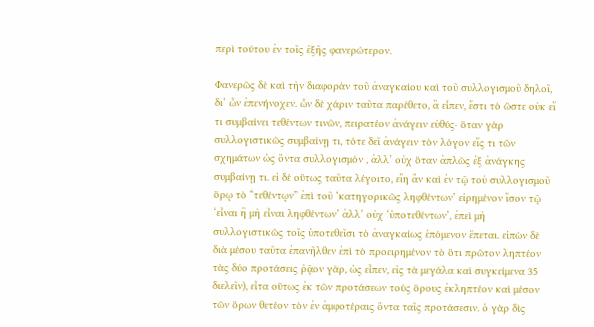περὶ τούτου ἐν τοῖς ἑξῆς φανερώτερον.

Φανερῶς δὲ καὶ τὴν διαφορὰν τοῦ ἀναγκαίου καὶ τοῦ συλλογισμοῦ δηλοῖ, δι’ ὧν ἐπενήνοχεν. ὧν δὲ χάριν ταῦτα παρέθετο, ἃ εἶπεν, ἔστι τὸ ὥστε οὐκ εἴ τι συμβαίνει τεθέντων τινῶν, πειρατέον ἀνάγειν εὐθύς· ὅταν γὰρ συλλογιστικῶς συμβαίνῃ τι, τότε δεῖ ἀνάγειν τὸν λόγον εἴς τι τῶν σχημάτων ὡς ὄντα συλλογισμόν , ἀλλ’ οὐχ ὅταν ἀπλῶς ἐξ ἀνάγκης συμβαίνῃ τι. εἰ δὲ οὕτως ταῦτα λέγοιτο, εἴη ἄν καὶ ἐν τῷ τοὐ συλλογισμοῦ ὅρῳ τὸ “τεθέντῳν” ἐπὶ τοῦ ‘κατηγορικῶς ληφθέντων’ εἰρημένον ἴσον τῷ ‘εἶναι ἢ μὴ εἶναι ληφθέντων’ ἀλλ’ οὐχ ‘ὑποτεθέντων’, ἐπεὶ μὴ συλλογιστικῶς τοῖς ὑποτεθεῖσι τὸ ἀναγκαίως ἑπόμενον ἕπεται. εἰπὼν δὲ διὰ μέσου ταῦτα ἐπανῆλθεν ἐπὶ τὸ προειρημένον τὸ ὅτι πρῶτον ληπτέον τὰς δύο προτάσεις ῥᾷον γάρ, ὡς εἶπεν, εἰς τὰ μεγάλα καὶ συγκείμενα 35 διελεῖν), εἶτα οὕτως ἐκ τῶν προτάσεων τοὺς ὅρους ἐκληπτέον καὶ μέσον τῶν ὅρων θετέον τὸν ἐν ἀμφοτέραις ὄντα ταῖς προτάσεσιν. ὁ γὰρ δὶς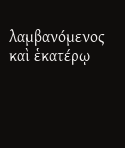λαμβανόμενος καὶ ἑκατέρῳ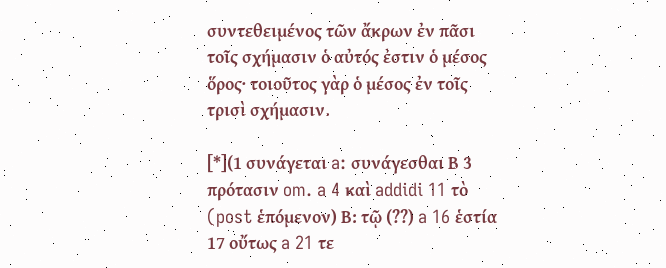συντεθειμένος τῶν ἄκρων ἐν πᾶσι τοῖς σχήμασιν ὁ αὐτός ἐστιν ὁ μέσος ὅρος· τοιοῦτος γὰρ ὁ μέσος ἐν τοῖς τρισὶ σχήμασιν.

[*](1 συνάγεται a: συνάγεσθαι Β 3 πρότασιν om. a 4 καὶ addidi 11 τὸ (post ἑπόμενον) Β: τῷ (??) a 16 ἑστία 17 οὔτως a 21 τε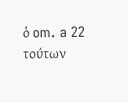ὁ om. a 22 τούτων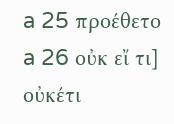a 25 προέθετο a 26 οὐκ εἴ τι] οὐκέτι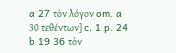a 27 τὸν λόγον om. a 30 τεθέντων] c. 1 p. 24 b 19 36 τὸν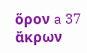ὅρον a 37 ἄκρων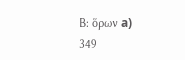Β: ὅρων a)
349